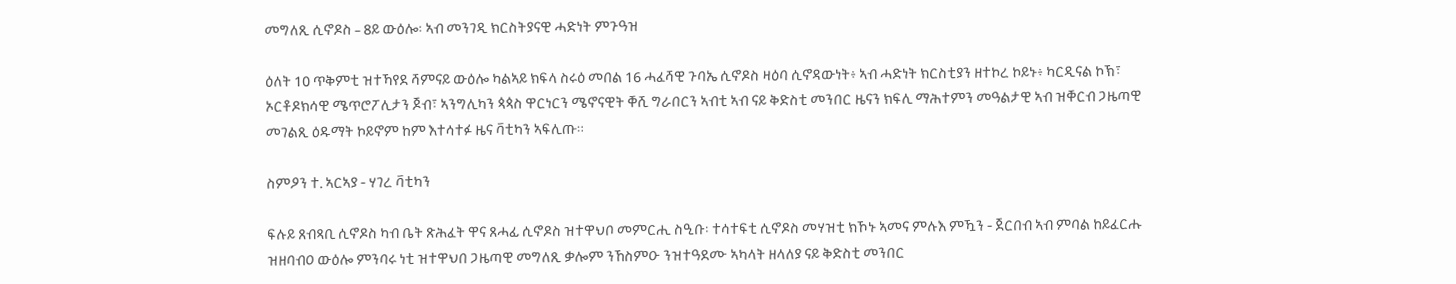መግለጺ ሲኖዶስ – 8ይ ውዕሎ፡ ኣብ መንገዲ ክርስትያናዊ ሓድነት ምጉዓዝ

ዕለት 10 ጥቅምቲ ዝተኻየደ ሻምናይ ውዕሎ ካልኣይ ክፍላ ስሩዕ መበል 16 ሓፈሻዊ ጉባኤ ሲኖዶስ ዛዕባ ሲኖዳውነት፥ ኣብ ሓድነት ክርስቲያን ዘተኮረ ኮይኑ፥ ካርዲናል ኮኽ፣ ኦርቶዶክሳዊ ሜጥሮፖሊታን ጆብ፣ ኣንግሊካን ጳጳስ ዋርነርን ሜኖናዊት ቐሺ ግራበርን ኣብቲ ኣብ ናይ ቅድስቲ መንበር ዜናን ክፍሊ ማሕተምን መዓልታዊ ኣብ ዝቐርብ ጋዜጣዊ መገልጺ ዕዱማት ኮይኖም ከም እተሳተፉ ዜና ቫቲካን ኣፍሊጡ።

ስምዖን ተ. ኣርኣያ - ሃገረ ቫቲካን

ፍሉይ ጸብጻቢ ሲኖዶስ ካብ ቤት ጽሕፈት ዋና ጸሓፊ ሲኖዶስ ዝተዋህቦ መምርሒ ስዒቡ፡ ተሳተፍቲ ሲኖዶስ መሃዝቲ ክኾኑ ኣመና ምሉእ ምዃን - ጀርበብ ኣብ ምባል ከይፈርሑ ዝዘባብዐ ውዕሎ ምንባሩ ነቲ ዝተዋህበ ጋዜጣዊ መግለጺ ቃሎም ንኸስምዑ ንዝተዓደሙ ኣካላት ዘላለያ ናይ ቅድስቲ መንበር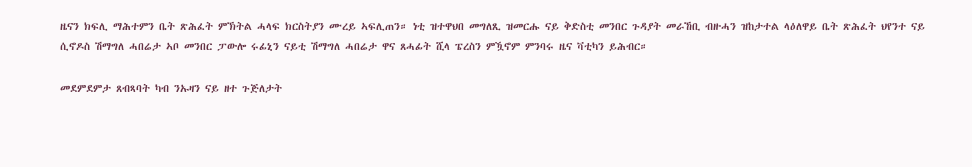ዜናን ክፍሊ ማሕተምን ቤት ጽሕፈት ምኽትል ሓላፍ ክርስትያን ሙረይ ኣፍሊጠን። ነቲ ዝተዋህበ መግለጺ ዝመርሑ ናይ ቅድስቲ መንበር ጉዳያት መራኸቢ ብዙሓን ዝከታተል ላዕለዋይ ቤት ጽሕፈት ህየንተ ናይ ሲኖዶስ ሽማግለ ሓበሬታ ኣቦ መንበር ፓውሎ ሩፊኒን ናይቲ ሽማግለ ሓበሬታ ዋና ጸሓፊት ሺላ ፔረስን ምዃኖም ምንባሩ ዜና ቫቲካን ይሕብር።

መደምደምታ ጸብጻባት ካብ ንኡዛን ናይ ዘተ ጉጅለታት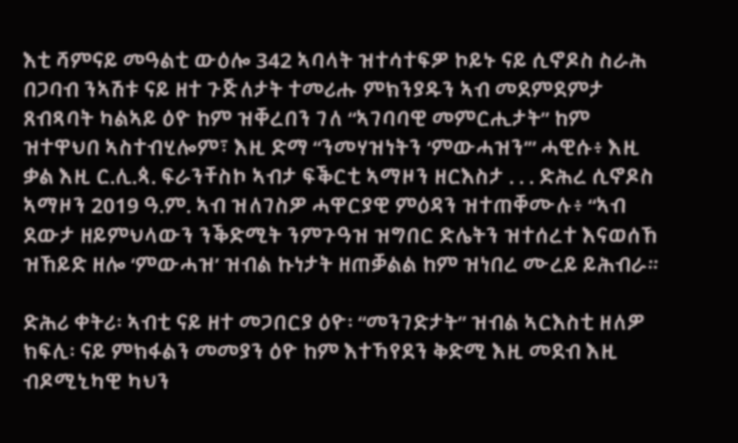እቲ ሻምናይ መዓልቲ ውዕሎ 342 ኣባላት ዝተሳተፍዎ ኮይኑ ናይ ሲኖዶስ ስራሕ በጋባብ ንኣሽቱ ናይ ዘተ ጉጅለታት ተመሪሑ ምክንያዱን ኣብ መደምደምታ ጸብጻባት ካልኣይ ዕዮ ከም ዝቐረበን ገለ “ኣገባባዊ መምርሒታት” ከም ዝተዋህበ ኣስተብሂሎም፣ እዚ ድማ “ንመሃዝነትን ‘ምውሓዝን’” ሓዊሱ፥ እዚ ቃል እዚ ር.ሊ.ጳ. ፍራንቸስኮ ኣብታ ፍቕርቲ ኣማዞን ዘርእስታ . . . ድሕረ ሲኖዶስ ኣማዞን 2019 ዓ.ም. ኣብ ዝለገስዎ ሓዋርያዊ ምዕዳን ዝተጠቐሙሉ፥ “ኣብ ደውታ ዘይምህላውን ንቕድሚት ንምጉዓዝ ዝግበር ድሌትን ዝተሰረተ እናወሰኸ ዝኸይድ ዘሎ ‘ምውሓዝ’ ዝብል ኩነታት ዘጠቓልል ከም ዝነበረ ሙረይ ይሕብራ።

ድሕሪ ቀትሪ፡ ኣብቲ ናይ ዘተ መጋበርያ ዕዮ፡ “መንገድታት” ዝብል ኣርእስቲ ዘለዎ ክፍሊ፡ ናይ ምክፋልን መመያን ዕዮ ከም እተኻየደን ቅድሚ እዚ መደብ እዚ ብዶሚኒካዊ ካህን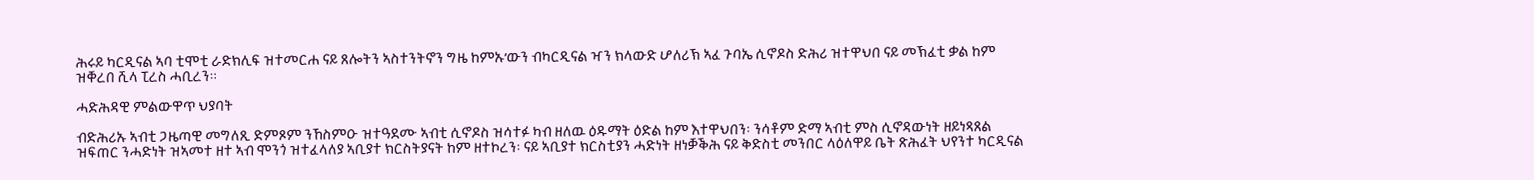ሕሩይ ካርዲናል ኣባ ቲሞቲ ራድክሊፍ ዝተመርሐ ናይ ጸሎትን ኣስተንትኖን ግዜ ከምኡ’ውን ብካርዲናል ዣን ክላውድ ሆለሪኽ ኣፈ ጉባኤ ሲኖዶስ ድሕሪ ዝተዋህበ ናይ መኽፈቲ ቃል ከም ዝቐረበ ሺላ ፒረስ ሓቢረን።

ሓድሕዳዊ ምልውዋጥ ህያባት

ብድሕሪኡ ኣብቲ ጋዜጣዊ መግለጺ ድምጾም ንኸስምዑ ዝተዓደሙ ኣብቲ ሲኖዶስ ዝሳተፉ ካብ ዘለዉ ዕዱማት ዕድል ከም እተዋህበን፡ ንሳቶም ድማ ኣብቲ ምስ ሲኖዳውነት ዘይነጻጸል ዝፍጠር ንሓድነት ዝኣመተ ዘተ ኣብ ሞንጎ ዝተፈላለያ ኣቢያተ ክርስትያናት ከም ዘተኮረን፡ ናይ ኣቢያተ ክርስቲያን ሓድነት ዘነቓቕሕ ናይ ቅድስቲ መንበር ላዕለዋይ ቤት ጽሕፈት ህየንተ ካርዲናል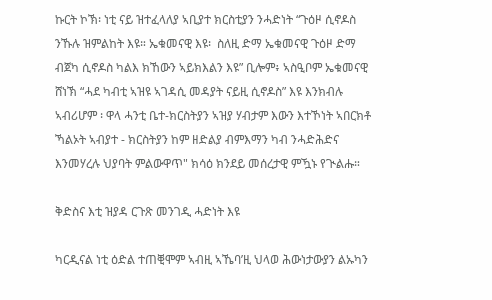ኩርት ኮኽ፡ ነቲ ናይ ዝተፈላለያ ኣቢያተ ክርስቲያን ንሓድነት “ጉዕዞ ሲኖዶስ ንኹሉ ዝምልከት እዩ። ኤቁመናዊ እዩ፡  ስለዚ ድማ ኤቁመናዊ ጉዕዞ ድማ ብጀካ ሲኖዶስ ካልእ ክኸውን ኣይክእልን እዩ” ቢሎም፥ ኣስዒቦም ኤቁመናዊ ሸነኽ “ሓደ ካብቲ ኣዝዩ ኣገዳሲ መዳያት ናይዚ ሲኖዶስ” እዩ እንክብሉ ኣብሪሆም ፡ ዋላ ሓንቲ ቤተ-ክርስትያን ኣዝያ ሃብታም እውን እተኾነት ኣበርክቶ ኻልኦት ኣብያተ - ክርስትያን ከም ዘድልያ ብምእማን ካብ ንሓድሕድና እንመሃረሉ ህያባት ምልውዋጥ" ክሳዕ ክንደይ መሰረታዊ ምዃኑ የጒልሑ።

ቅድስና እቲ ዝያዳ ርጉጽ መንገዲ ሓድነት እዩ

ካርዲናል ነቲ ዕድል ተጠቒሞም ኣብዚ ኣኼባ’ዚ ህላወ ሕውነታውያን ልኡካን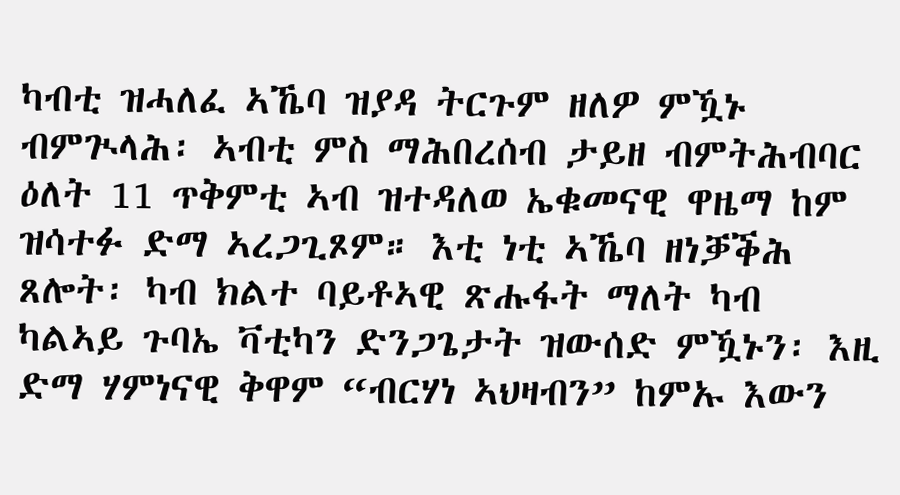ካብቲ ዝሓለፈ ኣኼባ ዝያዳ ትርጉም ዘለዎ ምዃኑ ብምጒላሕ፡ ኣብቲ ምስ ማሕበረሰብ ታይዘ ብምትሕብባር ዕለት 11 ጥቅምቲ ኣብ ዝተዳለወ ኤቁመናዊ ዋዜማ ከም ዝሳተፉ ድማ ኣረጋጊጾም። እቲ ነቲ ኣኼባ ዘነቓቕሕ ጸሎት፡ ካብ ክልተ ባይቶኣዊ ጽሑፋት ማለት ካብ ካልኣይ ጉባኤ ቫቲካን ድንጋጌታት ዝውሰድ ምዃኑን፡ እዚ ድማ ሃምነናዊ ቅዋም “ብርሃነ ኣህዛብን” ከምኡ እውን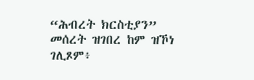“ሕብረት ክርስቲያን” መሰረት ዝገበረ ከም ዝኾነ ገሊጾም፥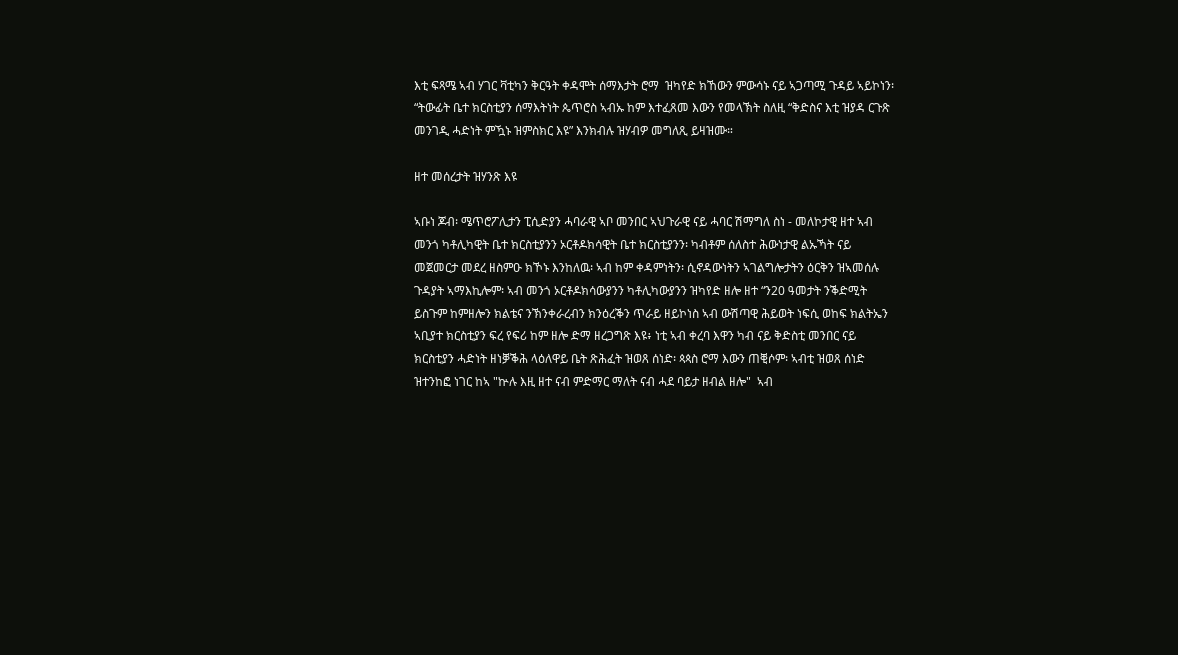እቲ ፍጻሜ ኣብ ሃገር ቫቲካን ቅርዓት ቀዳሞት ሰማእታት ሮማ  ዝካየድ ክኸውን ምውሳኑ ናይ ኣጋጣሚ ጉዳይ ኣይኮነን፡ “ትውፊት ቤተ ክርስቲያን ሰማእትነት ጴጥሮስ ኣብኡ ከም እተፈጸመ እውን የመላኽት ስለዚ “ቅድስና እቲ ዝያዳ ርጉጽ መንገዲ ሓድነት ምዃኑ ዝምስክር እዩ” እንክብሉ ዝሃብዎ መግለጺ ይዛዝሙ።

ዘተ መሰረታት ዝሃንጽ እዩ

ኣቡነ ጆብ፡ ሜጥሮፖሊታን ፒሲድያን ሓባራዊ ኣቦ መንበር ኣህጉራዊ ናይ ሓባር ሽማግለ ስነ - መለኮታዊ ዘተ ኣብ መንጎ ካቶሊካዊት ቤተ ክርስቲያንን ኦርቶዶክሳዊት ቤተ ክርስቲያንን፡ ካብቶም ሰለስተ ሕውነታዊ ልኡኻት ናይ መጀመርታ መደረ ዘስምዑ ክኾኑ እንከለዉ፡ ኣብ ከም ቀዳምነትን፡ ሲኖዳውነትን ኣገልግሎታትን ዕርቅን ዝኣመሰሉ ጉዳያት ኣማእኪሎም፡ ኣብ መንጎ ኦርቶዶክሳውያንን ካቶሊካውያንን ዝካየድ ዘሎ ዘተ “ን20 ዓመታት ንቕድሚት ይስጉም ከምዘሎን ክልቴና ንኽንቀራረብን ክንዕረቕን ጥራይ ዘይኮነስ ኣብ ውሽጣዊ ሕይወት ነፍሲ ወከፍ ክልትኤን ኣቢያተ ክርስቲያን ፍረ የፍሪ ከም ዘሎ ድማ ዘረጋግጽ እዩ፥ ነቲ ኣብ ቀረባ እዋን ካብ ናይ ቅድስቲ መንበር ናይ ክርስቲያን ሓድነት ዘነቓቕሕ ላዕለዋይ ቤት ጽሕፈት ዝወጸ ሰነድ፡ ጳጳስ ሮማ እውን ጠቒሶም፡ ኣብቲ ዝወጸ ሰነድ ዝተንከፎ ነገር ከኣ "ኵሉ እዚ ዘተ ናብ ምድማር ማለት ናብ ሓደ ባይታ ዘብል ዘሎ"  ኣብ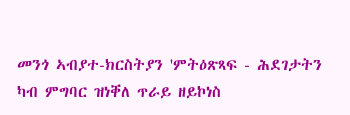መንጎ ኣብያተ-ክርስትያን 'ምትዕጽጻፍ - ሕደገታትን ካብ ምግባር ዝነቐለ ጥራይ ዘይኮነስ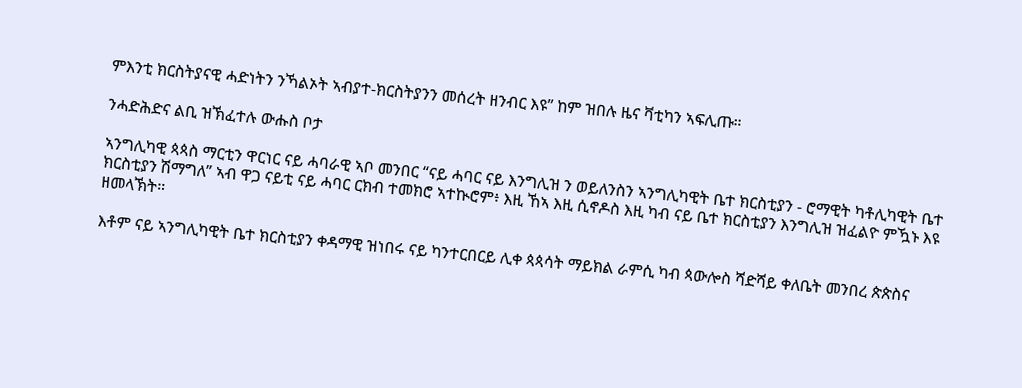ምእንቲ ክርስትያናዊ ሓድነትን ንኻልኦት ኣብያተ-ክርስትያንን መሰረት ዘንብር እዩ” ከም ዝበሉ ዜና ቫቲካን ኣፍሊጡ።

ንሓድሕድና ልቢ ዝኽፈተሉ ውሑስ ቦታ

ኣንግሊካዊ ጳጳስ ማርቲን ዋርነር ናይ ሓባራዊ ኣቦ መንበር “ናይ ሓባር ናይ እንግሊዝ ን ወይለንስን ኣንግሊካዊት ቤተ ክርስቲያን - ሮማዊት ካቶሊካዊት ቤተ ክርስቲያን ሽማግለ” ኣብ ዋጋ ናይቲ ናይ ሓባር ርክብ ተመክሮ ኣተኲሮም፥ እዚ ኸኣ እዚ ሲኖዶስ እዚ ካብ ናይ ቤተ ክርስቲያን እንግሊዝ ዝፈልዮ ምዃኑ እዩ ዘመላኽት።

እቶም ናይ ኣንግሊካዊት ቤተ ክርስቲያን ቀዳማዊ ዝነበሩ ናይ ካንተርበርይ ሊቀ ጳጳሳት ማይክል ራምሲ ካብ ጳውሎስ ሻድሻይ ቀለቤት መንበረ ጵጵስና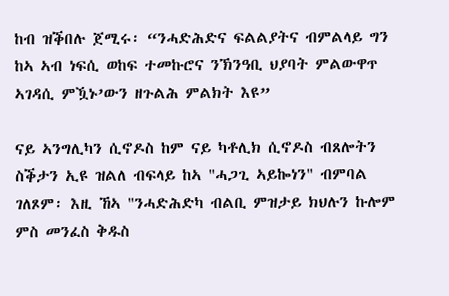ከብ ዝቕበሉ ጀሚሩ፡ “ንሓድሕድና ፍልልያትና ብምልላይ ግን ከኣ ኣብ ነፍሲ ወከፍ ተመኩሮና ንኽንዓቢ ህያባት ምልውዋጥ ኣገዳሲ ምዃኑ’ውን ዘጉልሕ ምልክት እዩ”

ናይ ኣንግሊካን ሲኖዶስ ከም ናይ ካቶሊክ ሲኖዶስ ብጸሎትን ስቕታን ኢዩ ዝልለ ብፍላይ ከኣ "ሓጋጊ ኣይኰነን" ብምባል ገለጾም፡ እዚ ኸኣ "ንሓድሕድካ ብልቢ ምዝታይ ክህሉን ኩሎም ምስ መንፈስ ቅዱስ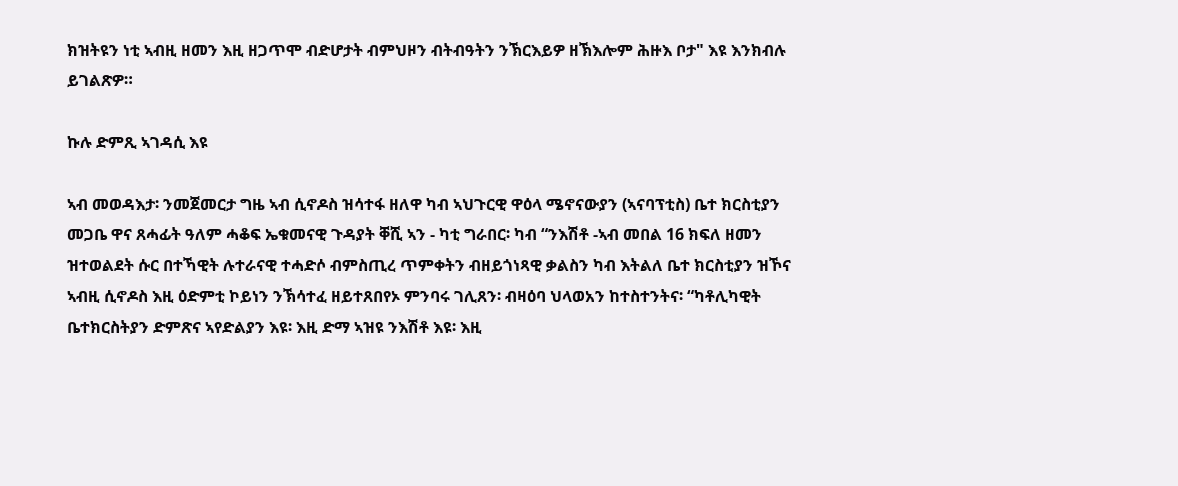ክዝትዩን ነቲ ኣብዚ ዘመን እዚ ዘጋጥሞ ብድሆታት ብምህዞን ብትብዓትን ንኽርእይዎ ዘኽእሎም ሕዙእ ቦታ" እዩ እንክብሉ ይገልጽዎ።

ኩሉ ድምጺ ኣገዳሲ እዩ

ኣብ መወዳእታ፡ ንመጀመርታ ግዜ ኣብ ሲኖዶስ ዝሳተፋ ዘለዋ ካብ ኣህጉርዊ ዋዕላ ሜኖናውያን (ኣናባፕቲስ) ቤተ ክርስቲያን መጋቤ ዋና ጸሓፊት ዓለም ሓቆፍ ኤቁመናዊ ጉዳያት ቐሺ ኣን - ካቲ ግራበር፡ ካብ “ንእሽቶ -ኣብ መበል 16 ክፍለ ዘመን ዝተወልደት ሱር በተኻዊት ሉተራናዊ ተሓድሶ ብምስጢረ ጥምቀትን ብዘይጎነጻዊ ቃልስን ካብ እትልለ ቤተ ክርስቲያን ዝኾና ኣብዚ ሲኖዶስ እዚ ዕድምቲ ኮይነን ንኽሳተፈ ዘይተጸበየኦ ምንባሩ ገሊጸን፡ ብዛዕባ ህላወአን ከተስተንትና፡ “ካቶሊካዊት ቤተክርስትያን ድምጽና ኣየድልያን እዩ፡ እዚ ድማ ኣዝዩ ንእሽቶ እዩ፡ እዚ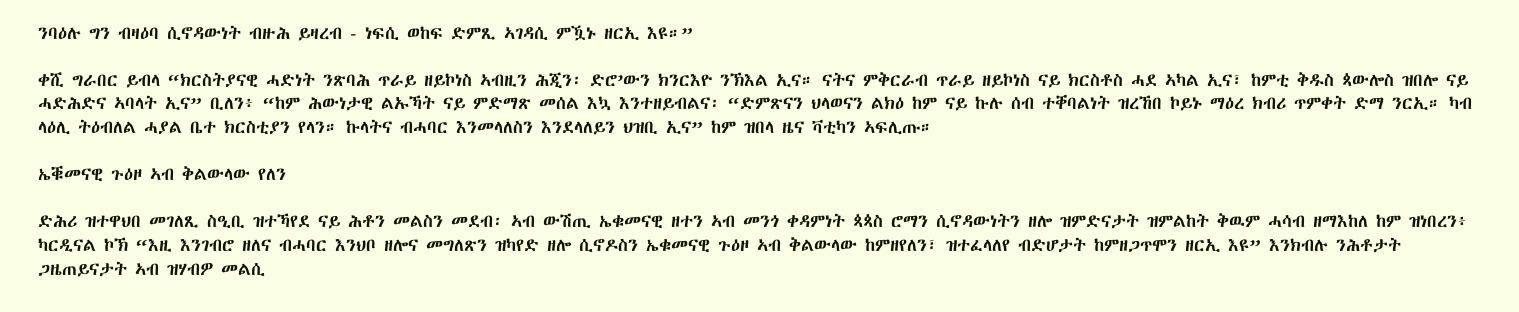ንባዕሉ ግን ብዛዕባ ሲኖዳውነት ብዙሕ ይዛረብ - ነፍሲ ወከፍ ድምጺ ኣገዳሲ ምዃኑ ዘርኢ እዩ።”

ቀሺ ግራበር ይብላ “ክርስትያናዊ ሓድነት ንጽባሕ ጥራይ ዘይኮነስ ኣብዚን ሕጂን፡ ድሮ’ውን ክንርእዮ ንኽእል ኢና። ናትና ምቅርራብ ጥራይ ዘይኮነስ ናይ ክርስቶስ ሓደ ኣካል ኢና፣ ከምቲ ቅዱስ ጳውሎስ ዝበሎ ናይ ሓድሕድና ኣባላት ኢና” ቢለን፥ “ከም ሕውነታዊ ልኡኻት ናይ ምድማጽ መሰል እኳ እንተዘይብልና፡ “ድምጽናን ህላወናን ልክዕ ከም ናይ ኩሉ ሰብ ተቐባልነት ዝረኸበ ኮይኑ ማዕረ ክብሪ ጥምቀት ድማ ንርኢ። ካብ ላዕሊ ትዕብለል ሓያል ቤተ ክርስቲያን የላን። ኩላትና ብሓባር እንመላለስን እንደላለይን ህዝቢ ኢና” ከም ዝበላ ዜና ቫቲካን ኣፍሊጡ።

ኤቑመናዊ ጉዕዞ ኣብ ቅልውላው የለን

ድሕሪ ዝተዋህበ መገለጺ ስዒቢ ዝተኻየደ ናይ ሕቶን መልስን መደብ፡ ኣብ ውሽጢ ኤቁመናዊ ዘተን ኣብ መንጎ ቀዳምነት ጳጳስ ሮማን ሲኖዳውነትን ዘሎ ዝምድናታት ዝምልከት ቅዉም ሓሳብ ዘማእከለ ከም ዝነበረን፥ ካርዲናል ኮኽ “እዚ እንገብሮ ዘለና ብሓባር እንህቦ ዘሎና መግለጽን ዝካየድ ዘሎ ሲኖዶስን ኤቁመናዊ ጉዕዞ ኣብ ቅልውላው ከምዘየለን፣ ዝተፈላለየ ብድሆታት ከምዘጋጥሞን ዘርኢ እዩ” እንክብሉ ንሕቶታት ጋዜጠይናታት ኣብ ዝሃብዎ መልሲ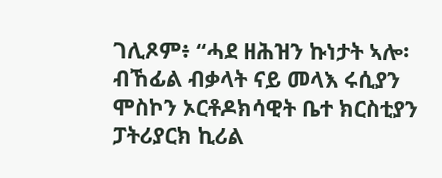ገሊጾም፥ “ሓደ ዘሕዝን ኩነታት ኣሎ፡ ብኸፊል ብቃላት ናይ መላእ ሩሲያን ሞስኮን ኦርቶዶክሳዊት ቤተ ክርስቲያን ፓትሪያርክ ኪሪል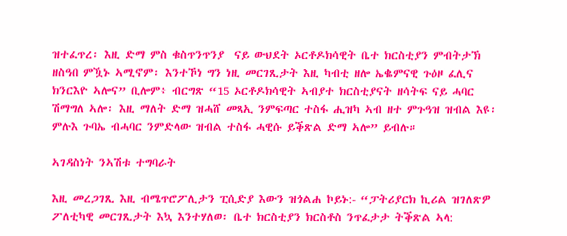ዝተፈጥረ፡ እዚ ድማ ምስ ቁስጥንጥንያ  ናይ ውህደት ኦርቶዶክሳዊት ቤተ ክርስቲያን ምብትታኽ ዘስዓበ ምዃኑ ኣሚኖም፡ እንተኾነ ግን ነዚ መርገጺታት እዚ ካብቲ ዘሎ ኤቈምናዊ ጉዕዞ ፈሊና ክንርእዮ ኣሎና” ቢሎም፥ ብርግጽ “15 ኦርቶዶክሳዊት ኣብያተ ክርስቲያናት ዘሳትፍ ናይ ሓባር ሽማግለ ኣሎ፡ እዚ ማለት ድማ ዝሓሸ መጻኢ ንምፍጣር ተስፋ ሒዝካ ኣብ ዘተ ምጉዓዝ ዝብል እዩ፡  ምሉእ ጉባኤ ብሓባር ንምድላው ዝብል ተስፋ ሓዊሱ ይቕጽል ድማ ኣሎ” ይብሉ።

ኣገዳስነት ንኣሽቱ ተግባራት

እዚ መረጋገጺ እዚ ብሜጥሮፖሊታን ፒሲድያ እውን ዝጎልሐ ኮይኑ:- “ፓትሪያርክ ኪሪል ዝገለጽዎ ፖለቲካዊ መርገጺታት እኳ እንተሃለወ፡ ቤተ ክርስቲያን ክርስቶስ ንጥፈታታ ትቕጽል ኣላ: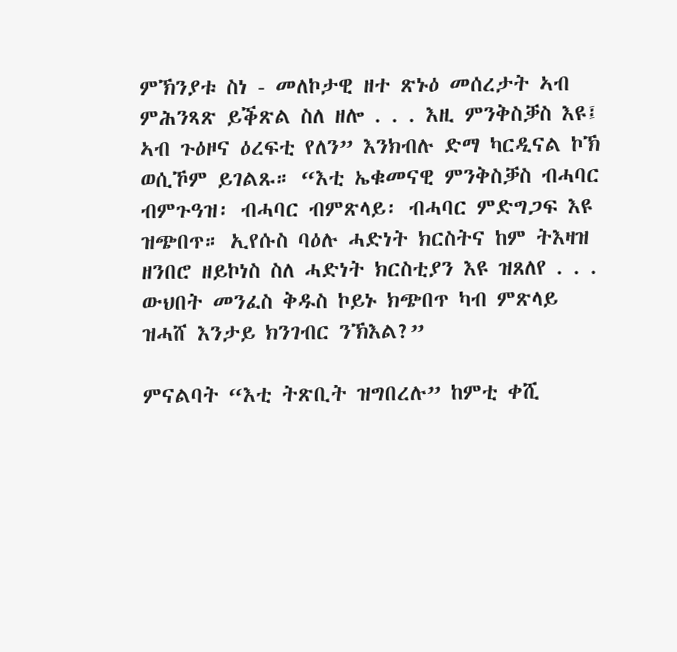ምኽንያቱ ስነ - መለኮታዊ ዘተ ጽኑዕ መሰረታት ኣብ ምሕንጻጽ ይቕጽል ስለ ዘሎ . . . እዚ ምንቅስቓስ እዩ፤ ኣብ ጉዕዞና ዕረፍቲ የለን” እንክብሉ ድማ ካርዲናል ኮኽ ወሲኾም ይገልጹ። “እቲ ኤቁመናዊ ምንቅስቓስ ብሓባር ብምጉዓዝ፡ ብሓባር ብምጽላይ፡ ብሓባር ምድግጋፍ እዩ ዝጭበጥ። ኢየሱስ ባዕሉ ሓድነት ክርስትና ከም ትእዛዝ ዘንበሮ ዘይኮነስ ስለ ሓድነት ክርስቲያን እዩ ዝጸለየ . . . ውህበት መንፈስ ቅዱስ ኮይኑ ክጭበጥ ካብ ምጽላይ ዝሓሸ እንታይ ክንገብር ንኽእል?”

ምናልባት “እቲ ትጽቢት ዝግበረሉ” ከምቲ ቀሺ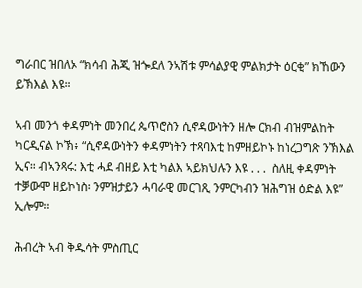ግራበር ዝበለኦ “ክሳብ ሕጂ ዝጐደለ ንኣሽቱ ምሳልያዊ ምልክታት ዕርቂ” ክኸውን ይኽእል እዩ።

ኣብ መንጎ ቀዳምነት መንበረ ጴጥሮስን ሲኖዳውነትን ዘሎ ርክብ ብዝምልከት ካርዲናል ኮኽ፥ “ሲኖዳውነትን ቀዳምነትን ተጻባእቲ ከምዘይኮኑ ከነረጋግጽ ንኽእል ኢና። ብኣንጻሩ: እቲ ሓደ ብዘይ እቲ ካልእ ኣይክህሉን እዩ . . .  ስለዚ ቀዳምነት ተቓውሞ ዘይኮነስ፡ ንምዝታይን ሓባራዊ መርገጺ ንምርካብን ዝሕግዝ ዕድል እዩ” ኢሎም።

ሕብረት ኣብ ቅዱሳት ምስጢር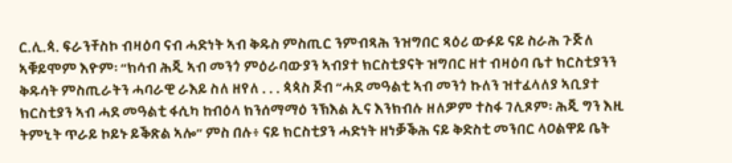ር.ሊ.ጳ. ፍራንቸስኮ ብዛዕባ ናብ ሓድነት ኣብ ቅዱስ ምስጢር ንምብጻሕ ንዝግበር ጻዕሪ ውፉይ ናይ ስራሕ ጉጅለ ኣቑይሞም እዮም፡ “ክሳብ ሕጂ ኣብ መንጎ ምዕራባውያን ኣብያተ ክርስቲያናት ዝግበር ዘተ ብዛዕባ ቤተ ክርስቲያንን ቅዱሳት ምስጢራትን ሓባራዊ ራእይ ስለ ዘየለ . . . ጳጳስ ጆብ “ሓደ መዓልቲ ኣብ መንጎ ኩለን ዝተፈላለያ ኣቢያተ ክርስቲያን ኣብ ሓደ መዓልቲ ፋሲካ ከብዕላ ክንሰማማዕ ንኽእል ኢና እንክብሉ ዘለዎም ተስፋ ገሊጾም፡ ሕጂ ግን እዚ ትምኒት ጥራይ ኮይኑ ይቕጽል ኣሎ” ምስ በሉ፥ ናይ ክርስቲያን ሓድነት ዘነቓቕሕ ናይ ቅድስቲ መንበር ላዐልዋይ ቤት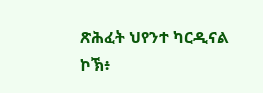ጽሕፈት ህየንተ ካርዲናል ኮኽ፥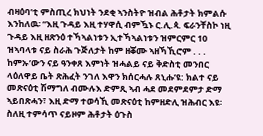ብዛዕባ’ቲ ምስጢረ ክህነት ንደቂ ኣንስትዮ ዝብል ሕቶታት ክምልሱ እንከለዉ፡ “እዚ ጉዳይ እዚ ተሃዋሲ ብምዃኑ ር.ሊ.ጳ. ፍራንቸስኮ ነዚ ጉዳይ እዚ ዘጽንዕ ተኻኣልነቱን ኢተኻኣልነቱን ዝምርምር 10 ዝኣባላቱ ናይ ስራሕ ጉጅለታት ከም ዘቖሙ ኣዘኻኺሮም . . . ከምኡ’ውን ናይ ዓንቀጸ እምነት ዝሓልይ ናይ ቅድስቲ መንበር ላዕለዋይ ቤት ጽሕፈት ንገለ እዋን ክሰርሓሉ ጸኒሑ’ዩ: ክልተ ናይ መጽናዕቲ ሽማግለ ብሙሉእ ድምጺ ኣብ ሓደ መደምደምታ ድማ ኣይበጽሓን፣ እዚ ድማ ተወሳኺ መጽናዕቲ ከምዘድሊ ዝሕብር እዩ፡ ስለዚ ተምሳጥ ናይዞም ሕቶታት ዕጉስ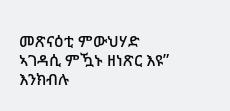መጽናዕቲ ምውህሃድ ኣገዳሲ ምዃኑ ዘነጽር እዩ” እንክብሉ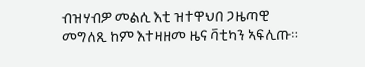ብዝሃብዎ መልሲ እቲ ዝተዋህበ ጋዜጣዊ መግለጺ ከም እተዛዘመ ዜና ቫቲካን ኣፍሊጡ።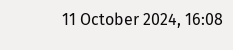11 October 2024, 16:08